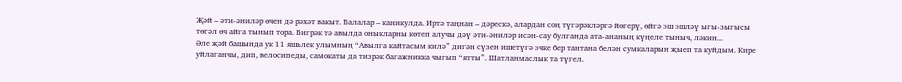Җәй – әти-әниләр өчен дә рәхәт вакыт. Балалар – каникулда. Иртә таңнан – дәрескә, алардан соң түгәрәкләргә йөгерү, өйгә эш эшләү ыгы-зыгысы төгәл өч айга тынып тора. Бигрәк тә авылда оныкларны көтеп алучы дәү әти-әниләр исән-сау булганда ата-ананың күңеле тыныч, ләкин...
Әле җәй башында ук 11 яшьлек улымның “Авылга кайтасым килә” дигән сүзен ишетүгә эчке бер тантана белән сумкаларын җыеп та куйдым. Кире уйлаганчы, дип, велосипеды, самокаты да тизрәк багажникка чыгып “ятты”. Шатланмаслык та түгел.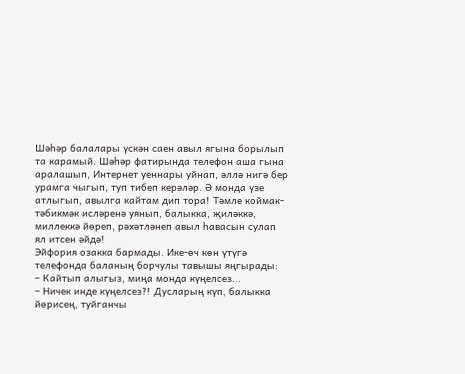Шәһәр балалары үскән саен авыл ягына борылып та карамый. Шәһәр фатирында телефон аша гына аралашып, Интернет уеннары уйнап, әллә нигә бер урамга чыгып, туп тибеп керәләр. Ә монда үзе атлыгып, авылга кайтам дип тора! Тәмле коймак-тәбикмәк исләренә уянып, балыкка, җиләккә, миллеккә йөреп, рәхәтләнеп авыл һавасын сулап ял итсен әйдә!
Эйфория озакка бармады. Ике-өч көн үтүгә телефонда баланың борчулы тавышы яңгырады:
– Кайтып алыгыз, миңа монда күңелсез...
– Ничек инде күңелсез?! Дусларың күп, балыкка йөрисең, туйганчы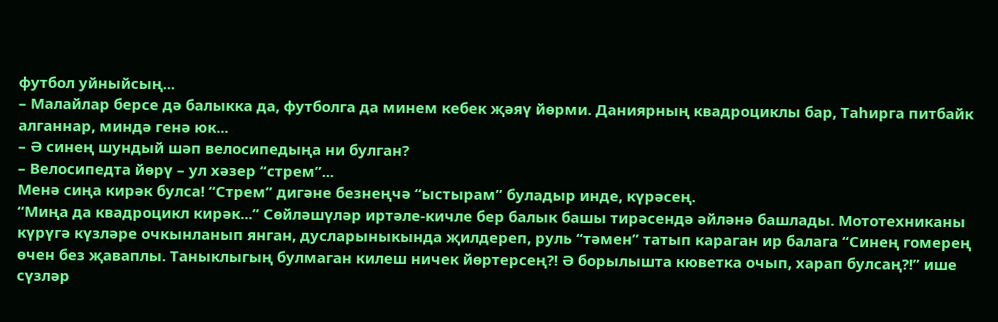футбол уйныйсың...
– Малайлар берсе дә балыкка да, футболга да минем кебек җәяү йөрми. Даниярның квадроциклы бар, Таһирга питбайк алганнар, миндә генә юк...
– Ә синең шундый шәп велосипедыңа ни булган?
– Велосипедта йөрү – ул хәзер “стрем”...
Менә сиңа кирәк булса! “Стрем” дигәне безнеңчә “ыстырам” буладыр инде, күрәсең.
“Миңа да квадроцикл кирәк...” Сөйләшүләр иртәле-кичле бер балык башы тирәсендә әйләнә башлады. Мототехниканы күрүгә күзләре очкынланып янган, дусларыныкында җилдереп, руль “тәмен” татып караган ир балага “Синең гомерең өчен без җаваплы. Таныклыгың булмаган килеш ничек йөртерсең?! Ә борылышта кюветка очып, харап булсаң?!” ише сүзләр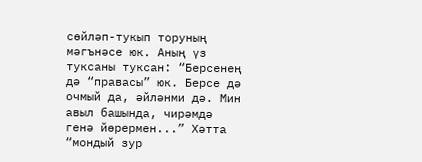сөйләп-тукып торуның мәгънәсе юк. Аның үз туксаны туксан: “Берсенең дә “правасы” юк. Берсе дә очмый да, әйләнми дә. Мин авыл башында, чирәмдә генә йөрермен...” Хәтта “мондый зур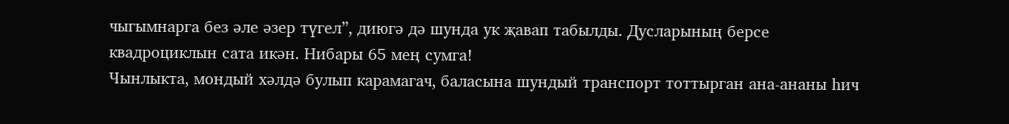чыгымнарга без әле әзер түгел”, диюгә дә шунда ук җавап табылды. Дусларының берсе квадроциклын сата икән. Нибары 65 мең сумга!
Чынлыкта, мондый хәлдә булып карамагач, баласына шундый транспорт тоттырган ана-ананы һич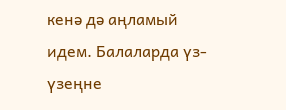кенә дә аңламый идем. Балаларда үз-үзеңне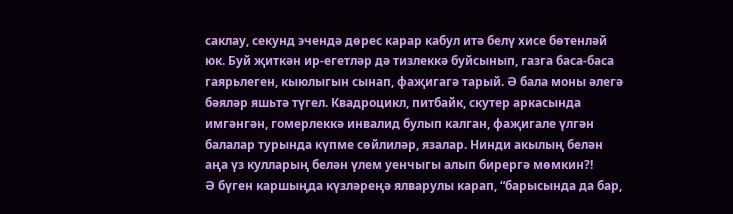саклау, секунд эчендә дөрес карар кабул итә белү хисе бөтенләй юк. Буй җиткән ир-егетләр дә тизлеккә буйсынып, газга баса-баса гаярьлеген, кыюлыгын сынап, фаҗигагә тарый. Ә бала моны әлегә бәяләр яшьтә түгел. Квадроцикл, питбайк, скутер аркасында имгәнгән, гомерлеккә инвалид булып калган, фаҗигале үлгән балалар турында күпме сөйлиләр, язалар. Нинди акылың белән аңа үз кулларың белән үлем уенчыгы алып бирергә мөмкин?!
Ә бүген каршыңда күзләреңә ялварулы карап, “барысында да бар,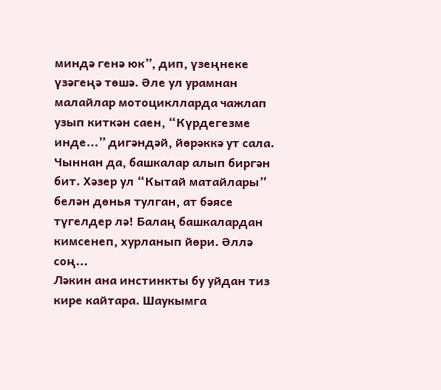миндә генә юк”, дип, үзеңнеке үзәгеңә төшә. Әле ул урамнан малайлар мотоциклларда чажлап узып киткән саен, “Күрдегезме инде...” дигәндәй, йөрәккә ут сала. Чыннан да, башкалар алып биргән бит. Хәзер ул “Кытай матайлары” белән дөнья тулган, ат бәясе түгелдер лә! Балаң башкалардан кимсенеп, хурланып йөри. Әллә соң...
Ләкин ана инстинкты бу уйдан тиз кире кайтара. Шаукымга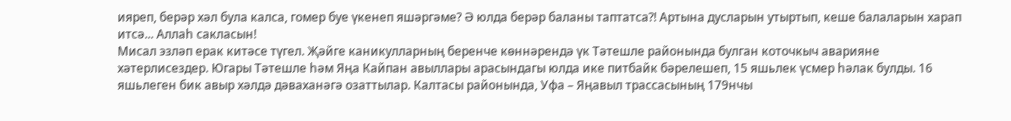ияреп, берәр хәл була калса, гомер буе үкенеп яшәргәме? Ә юлда берәр баланы таптатса?! Артына дусларын утыртып, кеше балаларын харап итсә... Аллаһ сакласын!
Мисал эзләп ерак китәсе түгел. Җәйге каникулларның беренче көннәрендә үк Тәтешле районында булган коточкыч аварияне хәтерлисездер. Югары Тәтешле һәм Яңа Кайпан авыллары арасындагы юлда ике питбайк бәрелешеп, 15 яшьлек үсмер һәлак булды. 16 яшьлеген бик авыр хәлдә дәваханәгә озаттылар. Калтасы районында, Уфа – Яңавыл трассасының 179нчы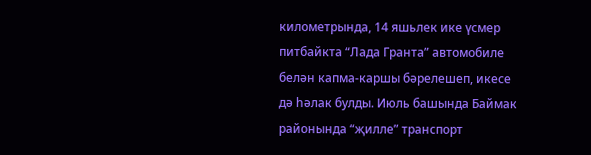километрында, 14 яшьлек ике үсмер питбайкта “Лада Гранта” автомобиле белән капма-каршы бәрелешеп, икесе дә һәлак булды. Июль башында Баймак районында “җилле” транспорт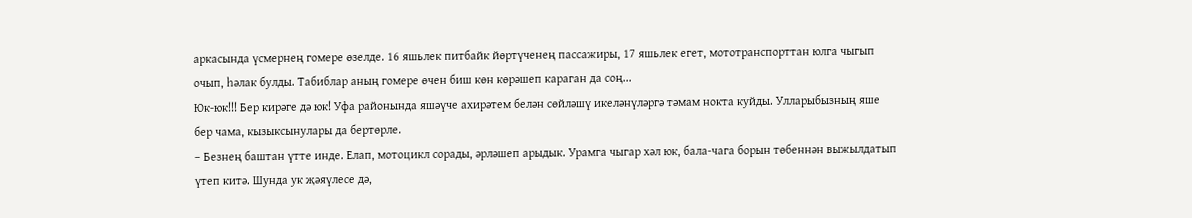аркасында үсмернең гомере өзелде. 16 яшьлек питбайк йөртүченең пассажиры, 17 яшьлек егет, мототранспорттан юлга чыгып очып, һәлак булды. Табиблар аның гомере өчен биш көн көрәшеп караган да соң...
Юк-юк!!! Бер кирәге дә юк! Уфа районында яшәүче ахирәтем белән сөйләшү икеләнүләргә тәмам нокта куйды. Улларыбызның яше бер чама, кызыксынулары да бертөрле.
– Безнең баштан үтте инде. Елап, мотоцикл сорады, әрләшеп арыдык. Урамга чыгар хәл юк, бала-чага борын төбеннән выжылдатып үтеп китә. Шунда ук җәяүлесе дә,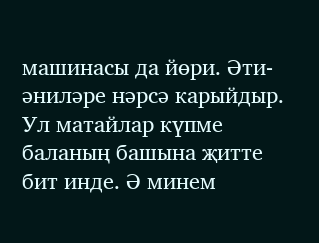машинасы да йөри. Әти-әниләре нәрсә карыйдыр. Ул матайлар күпме баланың башына җитте бит инде. Ә минем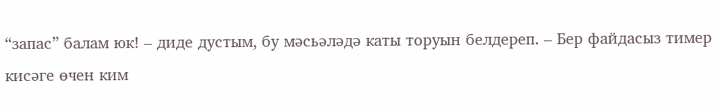“запас” балам юк! – диде дустым, бу мәсьәләдә каты торуын белдереп. – Бер файдасыз тимер кисәге өчен ким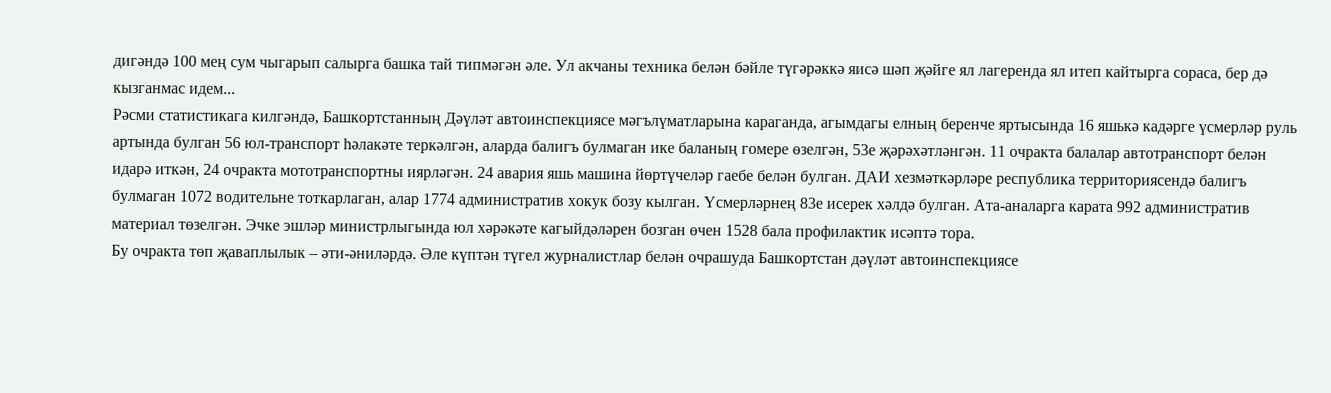дигәндә 100 мең сум чыгарып салырга башка тай типмәгән әле. Ул акчаны техника белән бәйле түгәрәккә яисә шәп җәйге ял лагеренда ял итеп кайтырга сораса, бер дә кызганмас идем...
Рәсми статистикага килгәндә, Башкортстанның Дәүләт автоинспекциясе мәгълүматларына караганда, агымдагы елның беренче яртысында 16 яшькә кадәрге үсмерләр руль артында булган 56 юл-транспорт һәлакәте теркәлгән, аларда балигъ булмаган ике баланың гомере өзелгән, 53е җәрәхәтләнгән. 11 очракта балалар автотранспорт белән идарә иткән, 24 очракта мототранспортны иярләгән. 24 авария яшь машина йөртүчеләр гаебе белән булган. ДАИ хезмәткәрләре республика территориясендә балигъ булмаган 1072 водительне тоткарлаган, алар 1774 административ хокук бозу кылган. Үсмерләрнең 83е исерек хәлдә булган. Ата-аналарга карата 992 административ материал төзелгән. Эчке эшләр министрлыгында юл хәрәкәте кагыйдәләрен бозган өчен 1528 бала профилактик исәптә тора.
Бу очракта төп җаваплылык – әти-әниләрдә. Әле күптән түгел журналистлар белән очрашуда Башкортстан дәүләт автоинспекциясе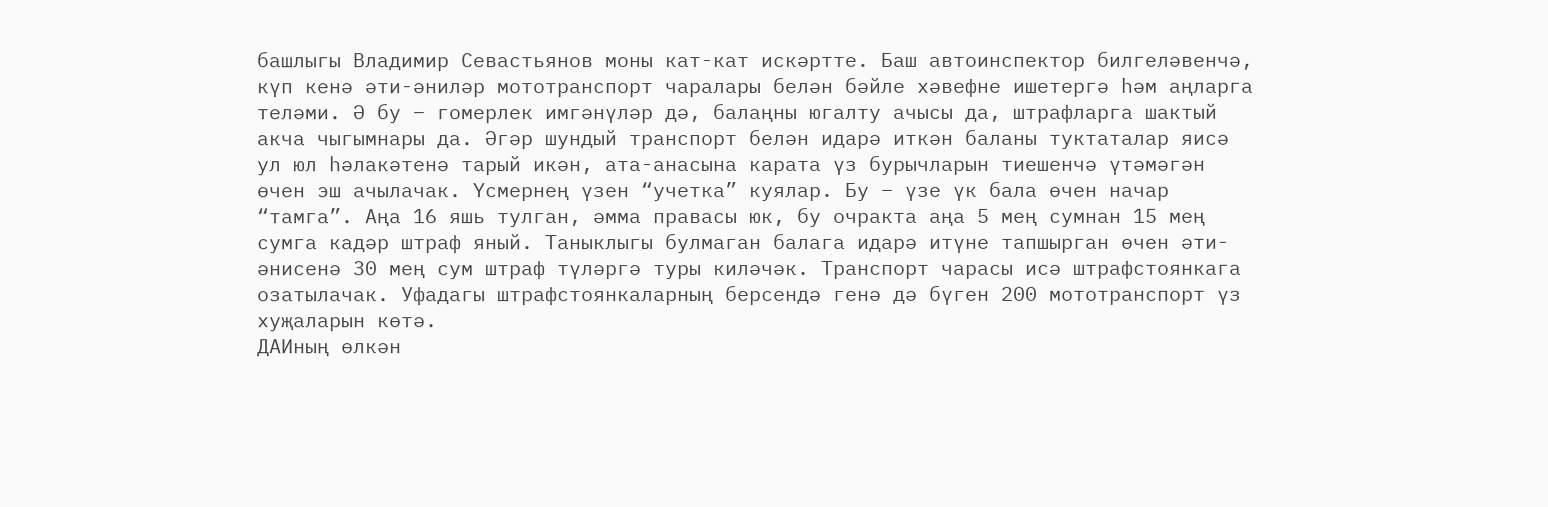башлыгы Владимир Севастьянов моны кат-кат искәртте. Баш автоинспектор билгеләвенчә, күп кенә әти-әниләр мототранспорт чаралары белән бәйле хәвефне ишетергә һәм аңларга теләми. Ә бу – гомерлек имгәнүләр дә, балаңны югалту ачысы да, штрафларга шактый акча чыгымнары да. Әгәр шундый транспорт белән идарә иткән баланы туктаталар яисә ул юл һәлакәтенә тарый икән, ата-анасына карата үз бурычларын тиешенчә үтәмәгән өчен эш ачылачак. Үсмернең үзен “учетка” куялар. Бу – үзе үк бала өчен начар “тамга”. Аңа 16 яшь тулган, әмма правасы юк, бу очракта аңа 5 мең сумнан 15 мең сумга кадәр штраф яный. Таныклыгы булмаган балага идарә итүне тапшырган өчен әти-әнисенә 30 мең сум штраф түләргә туры киләчәк. Транспорт чарасы исә штрафстоянкага озатылачак. Уфадагы штрафстоянкаларның берсендә генә дә бүген 200 мототранспорт үз хуҗаларын көтә.
ДАИның өлкән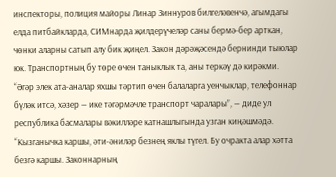инспекторы, полиция майоры Линар Зиннуров билгеләвенчә, агымдагы елда питбайкларда, СИМнарда җилдерүчеләр саны бермә-бер арткан, чөнки аларны сатып алу бик җиңел. Закон дәрәҗәсендә бернинди тыюлар юк. Транспортның бу төре өчен таныклык та, аны теркәү дә кирәкми.
“Әгәр элек ата-аналар яхшы тәртип өчен балаларга уенчыклар, телефоннар бүләк итсә, хәзер — ике тәгәрмәчле транспорт чаралары”, — диде ул республика басмалары вәкилләре катнашлыгында узган киңәшмәдә.
“Кызганычка каршы, әти-әниләр безнең яклы түгел. Бу очракта алар хәтта безгә каршы. Законнарның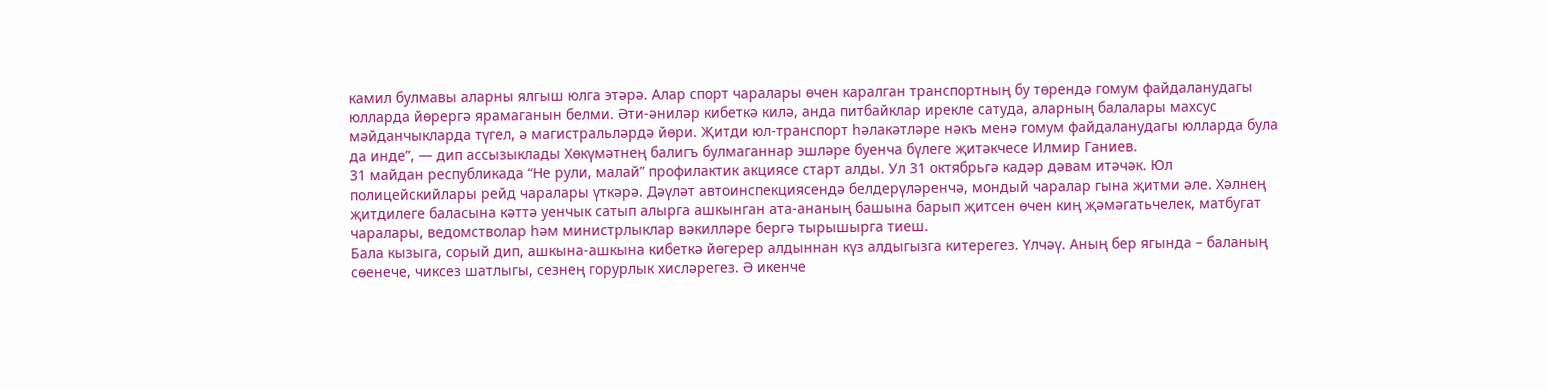камил булмавы аларны ялгыш юлга этәрә. Алар спорт чаралары өчен каралган транспортның бу төрендә гомум файдаланудагы юлларда йөрергә ярамаганын белми. Әти-әниләр кибеткә килә, анда питбайклар ирекле сатуда, аларның балалары махсус мәйданчыкларда түгел, ә магистральләрдә йөри. Җитди юл-транспорт һәлакәтләре нәкъ менә гомум файдаланудагы юлларда була да инде”, — дип ассызыклады Хөкүмәтнең балигъ булмаганнар эшләре буенча бүлеге җитәкчесе Илмир Ганиев.
31 майдан республикада “Не рули, малай” профилактик акциясе старт алды. Ул 31 октябрьгә кадәр дәвам итәчәк. Юл полицейскийлары рейд чаралары үткәрә. Дәүләт автоинспекциясендә белдерүләренчә, мондый чаралар гына җитми әле. Хәлнең җитдилеге баласына кәттә уенчык сатып алырга ашкынган ата-ананың башына барып җитсен өчен киң җәмәгатьчелек, матбугат чаралары, ведомстволар һәм министрлыклар вәкилләре бергә тырышырга тиеш.
Бала кызыга, сорый дип, ашкына-ашкына кибеткә йөгерер алдыннан күз алдыгызга китерегез. Үлчәү. Аның бер ягында – баланың сөенече, чиксез шатлыгы, сезнең горурлык хисләрегез. Ә икенче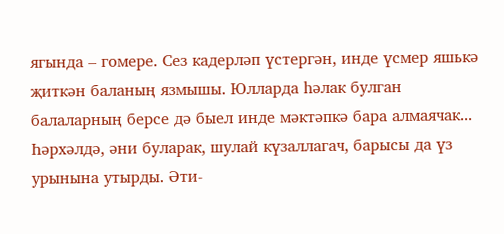ягында – гомере. Сез кадерләп үстергән, инде үсмер яшькә җиткән баланың язмышы. Юлларда һәлак булган балаларның берсе дә быел инде мәктәпкә бара алмаячак... Һәрхәлдә, әни буларак, шулай күзаллагач, барысы да үз урынына утырды. Әти-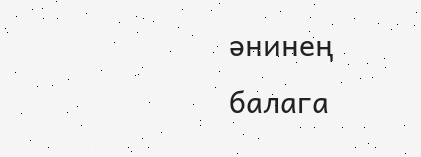әнинең балага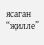ясаган “җилле”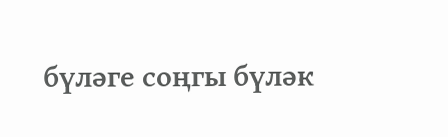бүләге соңгы бүләк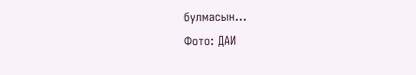булмасын...
Фото: ДАИ